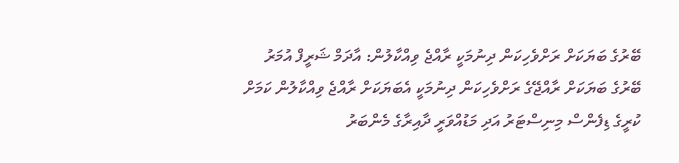ބޭރުގެ ބަޔަކަށް ރަށްވެހިކަން ދިނުމަކީ ރާއްޖެ ވިއްކާލުން: އާދަމް ޝަރީފް އުމަރު
ބޭރުގެ ބަޔަކަށް ރާއްޖޭގެ ރަށްވެހިކަން ދިނުމަކީ އެބަޔަކަށް ރާއްޖެ ވިއްކާލުން ކަމަށް ކުރީގެ ޑިފެންސް މިނިސްޓަރު އަދި މަޑުއްވަރީ ދާއިރާގެ މެންބަރު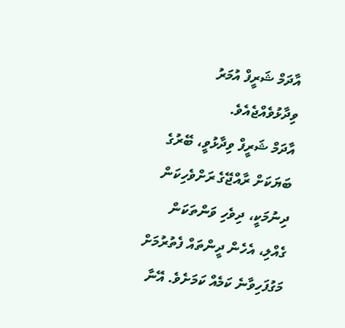އާދަމް ޝަރީފް އުމަރު ވިދާޅުވެއްޖެއެވެ.
އާދަމް ޝަރީފް ވިދާޅުވީ، ބޭރުގެ ބަޔަކަށް ރާއްޖޭގެ ރަށްވެހިކަން ދިނުމަކީ، ދިވެހި ވަންތަކަން ގެއްލި، އެހެން ދީންތައް ފެތުރުމަށް މަގުފަހިވާނެ ކަމެއް ކަމަށެވެ. އޭނާ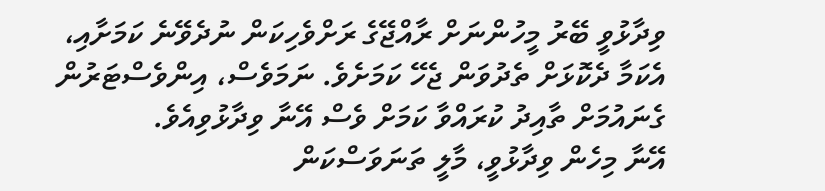ވިދާޅުވީ ބޭރު މީހުންނަށް ރާއްޖޭގެ ރަށްވެހިކަން ނުދެވޭނެ ކަމަށާއި، އެކަމާ ދެކޮޅަށް ތެދުވަން ޖެހޭ ކަމަށެވެ. ނަމަވެސް، އިންވެސްޓަރުން ގެނައުމަށް ތާއިދު ކުރައްވާ ކަމަށް ވެސް އޭނާ ވިދާޅުވިއެވެ.
އޭނާ މިހެން ވިދާޅުވީ، މާލީ ތަނަވަސްކަން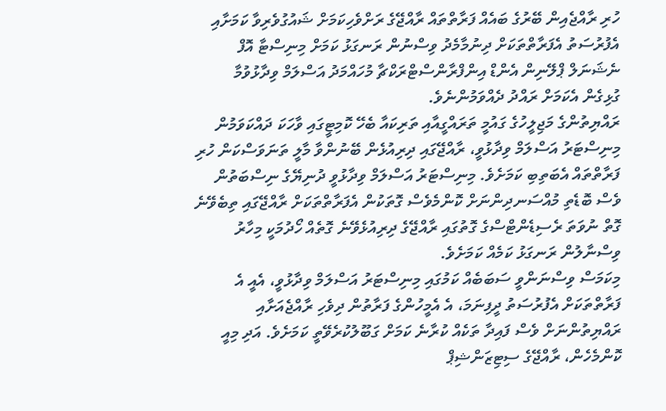ހުރި ރާއްޖެއިން ބޭރުގެ ބައެއް ފަރާތްތައް ރާއްޖޭގެ ރަށްވެހިކަމަށް ޝައުގުވެރިވާ ކަމަށާއި އެފުރުސަތު އެފަރާތްތަކަށް ދިނުމާމެދު ވިސްނުން ރަނގަޅު ކަމަށް މިނިސްޓާ އޮފް ނެޝަނަލް ޕްލޭނިން އެންޑް އިންފްރާންސްޓްރަކްޗާ މުހައްމަދު އަސްލަމް ވިދާޅުވުމާ ގުޅިގެން އެކަމަށް ރައްދު ދެއްވަމުންނެވެ.
ރައްޔިތުންގެ މަޖިލީހުގެ ގައުމީ ތަރައްގީއާއި ތަރިކައާ ބެހޭ ކޮމިޓީގައި ވާހަކަ ދައްކަވަމުން މިނިސްޓަރު އަސްލަމް ވިދާޅުވީ، ރާއްޖޭގައި ދިރިއުޅެން ބޭނުންވާ މާލީ ތަނަވަސްކަން ހުރި ފަރާތްތައް އެބަތިބި ކަމަށެވެ. މިނިސްޓަރު އަސްލަމް ވިދާޅުވީ ދުނިޔޭގެ ނިސްބަތުން ވެސް ބޮޑެތި މުއްސަނދިންނަށް ކޮންމެވެސް ގޮތަކުން އެފަރާތްތަކަށް ރާއްޖޭގައި ތިބެވޭނެ ގޮތް ނުވަތަ ރެސިޑެންޓްސްގެ ގޮތުގައި ރާއްޖޭގެ ދިރިއުޅެވޭނެ ގޮތެއް ހޯދުމަކީ މިހާރު ވިސްނާލުން ރަނގަޅު ކަމެއް ކަމަށެވެ.
މިކަމަސް ވިސްނަންވީ ސަބަބެއް ކަމުގައި މިނިސްޓަރު އަސްލަމް ވިދާޅުވީ، އެއީ އެ ފަރާތްތަކަށް އެފުރުސަތު ދީފިނަމަ، އެ އެމީހުންގެ ފަރާތުން ދިވެހި ރާއްޖެއަށާއި ރައްޔިތުންނަށް ވެސް ފައިދާ ތަކެއް ކުރާނެ ކަމަށް ގަބޫލުކުރެވޭތީ ކަމަށެވެ. އަދި މިއީ ކޮންމެހެން، ރާއްޖޭގެ ސިޓިޒަންޝިޕް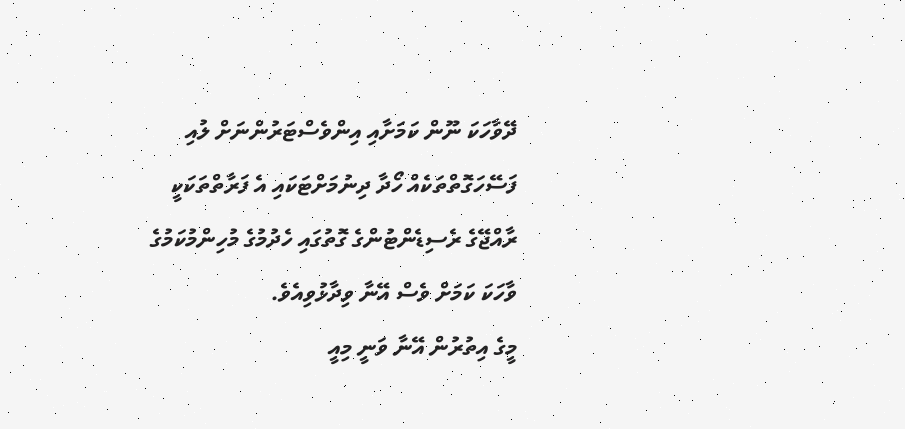ދޭވާހަކަ ނޫން ކަމަށާއި އިންވެސްޓަރުންނަށް ލުއި ފަސޭހަގޮތްތަކެއް ހޯދާ ދިނުމަށްޓަކައި އެ ފަރާތްތަކަކީ ރާއްޖޭގެ ރެސިޑެންޓުންގެ ގޮތުގައި ހެދުމުގެ މުހިންމުކަމުގެ ވާހަކަ ކަމަށް ވެސް އޭނާ ވިދާޅުވިއެވެ.
މީގެ އިތުރުން އޭނާ ވަނީ މިއީ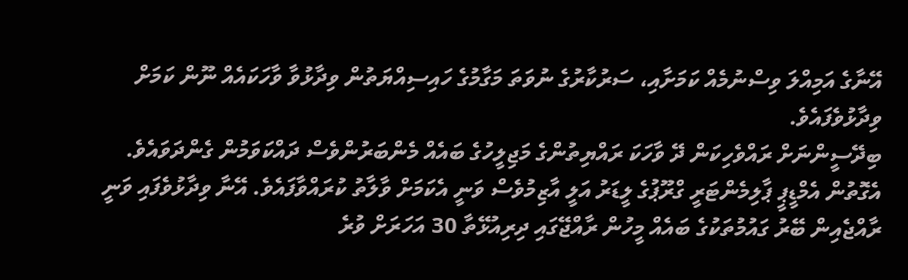އޭނާގެ އަމިއްލަ ވިސްނުމެއް ކަމަށާއި، ސަރުކާރުގެ ނުވަތަ މަގާމުގެ ހައިސިއްޔަތުން ވިދާޅުވާ ވާހަކައެއް ނޫން ކަމަށް ވިދާޅުވެފައެވެ.
ބިދޭސީންނަށް ރައްވެހިކަން ދޭ ވާހަކަ ރައްޔިތުންގެ މަޖިލީހުގެ ބައެއް މެންބަރުންވެސް ދައްކަވަމުން ގެންދަވައެވެ. އެގޮތުން އެމްޑީޕީ ޕާލިމެންޓަރީ ގްރޫޕުގެ ލީޑަރު އަލީ އާޒިމުވެސް ވަނީ އެކަމަށް ވާލާތު ކުރައްވާފައެވެ. އޭނާ ވިދާޅުވެފައި ވަނީ ރާއްޖެއިން ބޭރު ގައުމުތަކުގެ ބައެއް މީހުން ރާއްޖޭގައި ދިރިއުޅޭތާ 30 އަހަރަށް ވުރެ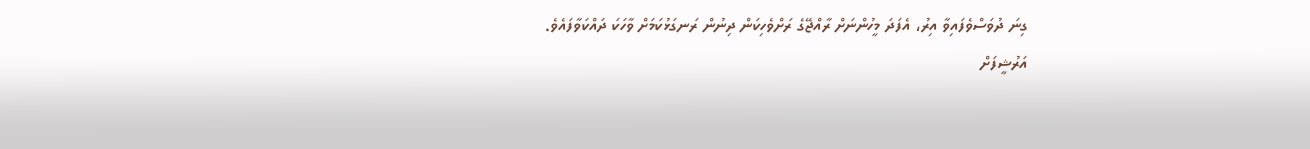ގިނަ ދުވަސްވެފައިވާ އިރު، އެފަދަ މީހުންނަށް ރާއްޖޭގެ ރަށްވެހިކަން ދިނުން ރަނގަޅުކަމަށް ވާހަކަ ދައްކަވާފައެވެ.
އަރުޝީފަށް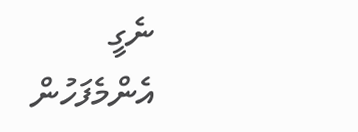ނެގީ
އެންމެފަހުން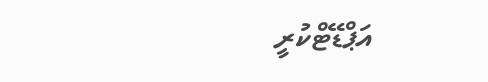އަޕްޑޭޓްކުރީ